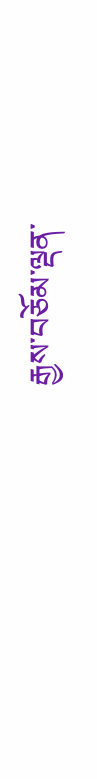རྒྱས་བཅོམ་ལྡན་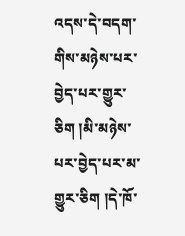འདས་དེ་བདག་གིས་མཉེས་པར་བྱེད་པར་གྱུར་ཅིག །མི་མཉེས་པར་བྱེད་པར་མ་གྱུར་ཅིག །དེ་ཁོ་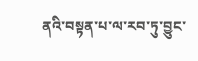ནའི་བསྟན་པ་ལ་རབ་ཏུ་བྱུང་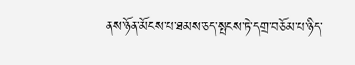ནས་ཉོན་མོངས་པ་ཐམས་ཅད་སྤངས་ཏེ་དགྲ་བཅོམ་པ་ཉིད་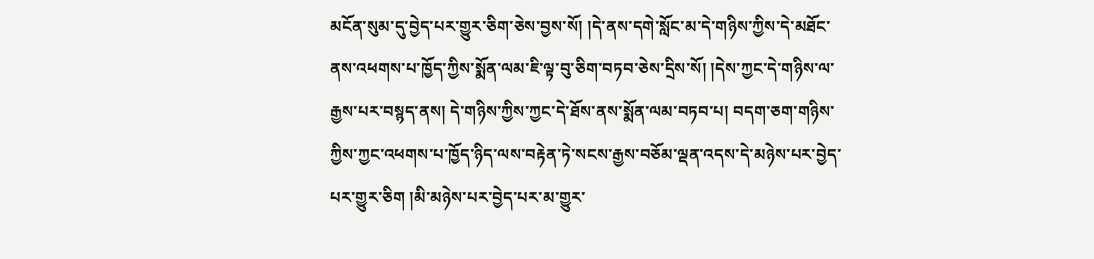མངོན་སུམ་དུ་བྱེད་པར་གྱུར་ཅིག་ཅེས་བྱས་སོ། །དེ་ནས་དགེ་སློང་མ་དེ་གཉིས་ཀྱིས་དེ་མཐོང་ནས་འཕགས་པ་ཁྱོད་ཀྱིས་སྨོན་ལམ་ཇི་ལྟ་བུ་ཅིག་བཏབ་ཅེས་དྲིས་སོ། །དེས་ཀྱང་དེ་གཉིས་ལ་རྒྱས་པར་བསྙད་ནས། དེ་གཉིས་ཀྱིས་ཀྱང་དེ་ཐོས་ནས་སྨོན་ལམ་བཏབ་པ། བདག་ཅག་གཉིས་ཀྱིས་ཀྱང་འཕགས་པ་ཁྱོད་ཉིད་ལས་བརྟེན་ཏེ་སངས་རྒྱས་བཅོམ་ལྡན་འདས་དེ་མཉེས་པར་བྱེད་པར་གྱུར་ཅིག །མི་མཉེས་པར་བྱེད་པར་མ་གྱུར་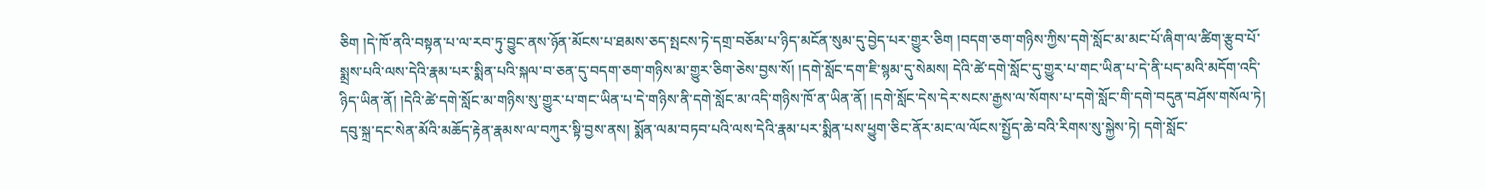ཅིག །དེ་ཁོ་ནའི་བསྟན་པ་ལ་རབ་ཏུ་བྱུང་ནས་ཉོན་མོངས་པ་ཐམས་ཅད་སྤངས་ཏེ་དགྲ་བཅོམ་པ་ཉིད་མངོན་སུམ་དུ་བྱེད་པར་གྱུར་ཅིག །བདག་ཅག་གཉིས་ཀྱིས་དགེ་སློང་མ་མང་པོ་ཞིག་ལ་ཚིག་རྩུབ་པོ་སྨྲས་པའི་ལས་དེའི་རྣམ་པར་སྨིན་པའི་སྐལ་བ་ཅན་དུ་བདག་ཅག་གཉིས་མ་གྱུར་ཅིག་ཅེས་བྱས་སོ། །དགེ་སློང་དག་ཇི་སྙམ་དུ་སེམས། དེའི་ཚེ་དགེ་སློང་དུ་གྱུར་པ་གང་ཡིན་པ་དེ་ནི་པད་མའི་མདོག་འདི་ཉིད་ཡིན་ནོ། །དེའི་ཚེ་དགེ་སློང་མ་གཉིས་སུ་གྱུར་པ་གང་ཡིན་པ་དེ་གཉིས་ནི་དགེ་སློང་མ་འདི་གཉིས་ཁོ་ན་ཡིན་ནོ། །དགེ་སློང་དེས་དེར་སངས་རྒྱས་ལ་སོགས་པ་དགེ་སློང་གི་དགེ་བདུན་བཤོས་གསོལ་ཏེ། དབུ་སྐྲ་དང་སེན་མོའི་མཆོད་རྟེན་རྣམས་ལ་བཀུར་སྟི་བྱས་ནས། སྨོན་ལམ་བཏབ་པའི་ལས་དེའི་རྣམ་པར་སྨིན་པས་ཕྱུག་ཅིང་ནོར་མང་ལ་ལོངས་སྤྱོད་ཆེ་བའི་རིགས་སུ་སྐྱེས་ཏེ། དགེ་སློང་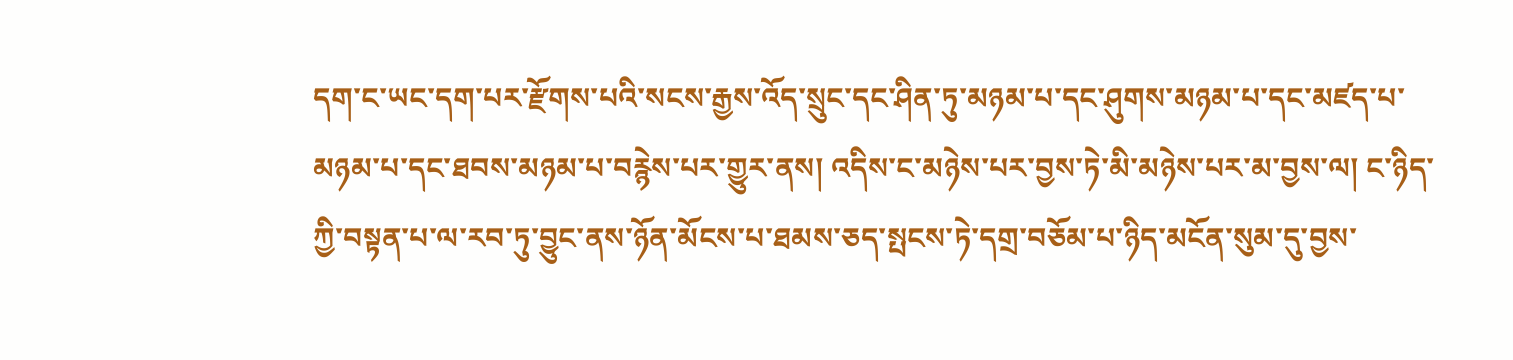དག་ང་ཡང་དག་པར་རྫོགས་པའི་སངས་རྒྱས་འོད་སྲུང་དང་ཤིན་ཏུ་མཉམ་པ་དང་ཤུགས་མཉམ་པ་དང་མཛད་པ་མཉམ་པ་དང་ཐབས་མཉམ་པ་བརྙེས་པར་གྱུར་ནས། འདིས་ང་མཉེས་པར་བྱས་ཏེ་མི་མཉེས་པར་མ་བྱས་ལ། ང་ཉིད་ཀྱི་བསྟན་པ་ལ་རབ་ཏུ་བྱུང་ནས་ཉོན་མོངས་པ་ཐམས་ཅད་སྤངས་ཏེ་དགྲ་བཅོམ་པ་ཉིད་མངོན་སུམ་དུ་བྱས་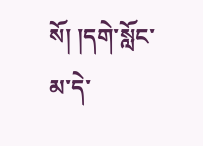སོ། །དགེ་སློང་མ་དེ་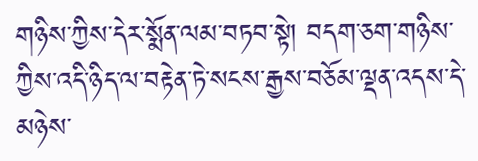གཉིས་ཀྱིས་དེར་སྨོན་ལམ་བཏབ་སྟེ། བདག་ཅག་གཉིས་ཀྱིས་འདི་ཉིད་ལ་བརྟེན་ཏེ་སངས་རྒྱས་བཅོམ་ལྡན་འདས་དེ་མཉེས་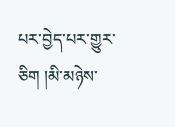པར་བྱེད་པར་གྱུར་ཅིག །མི་མཉེས་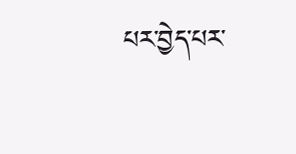པར་བྱེད་པར་